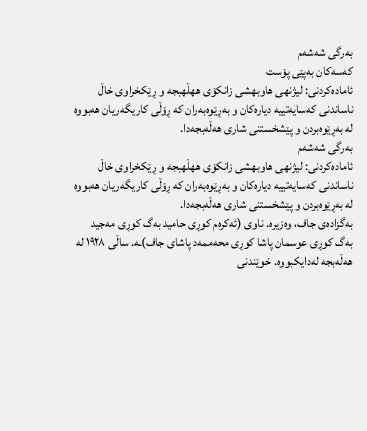بەرگی شەشەم
کەسەکان بەپێی پۆست
ئامادەکردنی: لیژنهی هاوبهشی زانكۆی ههڵهبجه و ڕێكخراوی خاڵ
ناساندنی کەسایەتییە دیارەکان و بەڕێوەبەران کە ڕۆڵی کاریگەریان هەبووە لە بەڕێوەبردن و پێشخستنی شاری هەڵەبجەدا.
بەرگی شەشەم
ئامادەکردنی: لیژنهی هاوبهشی زانكۆی ههڵهبجه و ڕێكخراوی خاڵ
ناساندنی کەسایەتییە دیارەکان و بەڕێوەبەران کە ڕۆڵی کاریگەریان هەبووە لە بەڕێوەبردن و پێشخستنی شاری هەڵەبجەدا.
بەگزادەی جاف، وەزیرە. ناوی (ئەکرەم کوڕى حاميد بەگ کوڕى مەجيد بەگ کوڕى عوسمان پاشا کوڕى محەممەد پاشاى جاف)ـه. ساڵى ١٩٢٨ لە هەڵەبجە لەدایکبووە. خوێندنى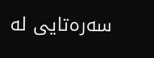سەرەتايى لە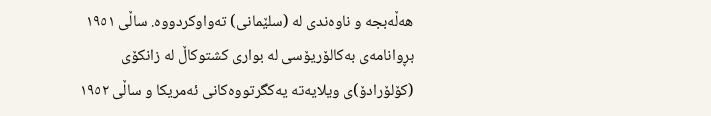هەڵەبجە و ناوەندى لە (سلێمانى) تەواوکردووه. ساڵى ١٩٥١ بڕوانامەى بەکالۆريۆسى له بوارى کشتوکاڵ لە زانکۆى (کۆلۆرادۆ)ى ويلايەتە يەکگرتووەکانى ئەمريکا و ساڵى ١٩٥٢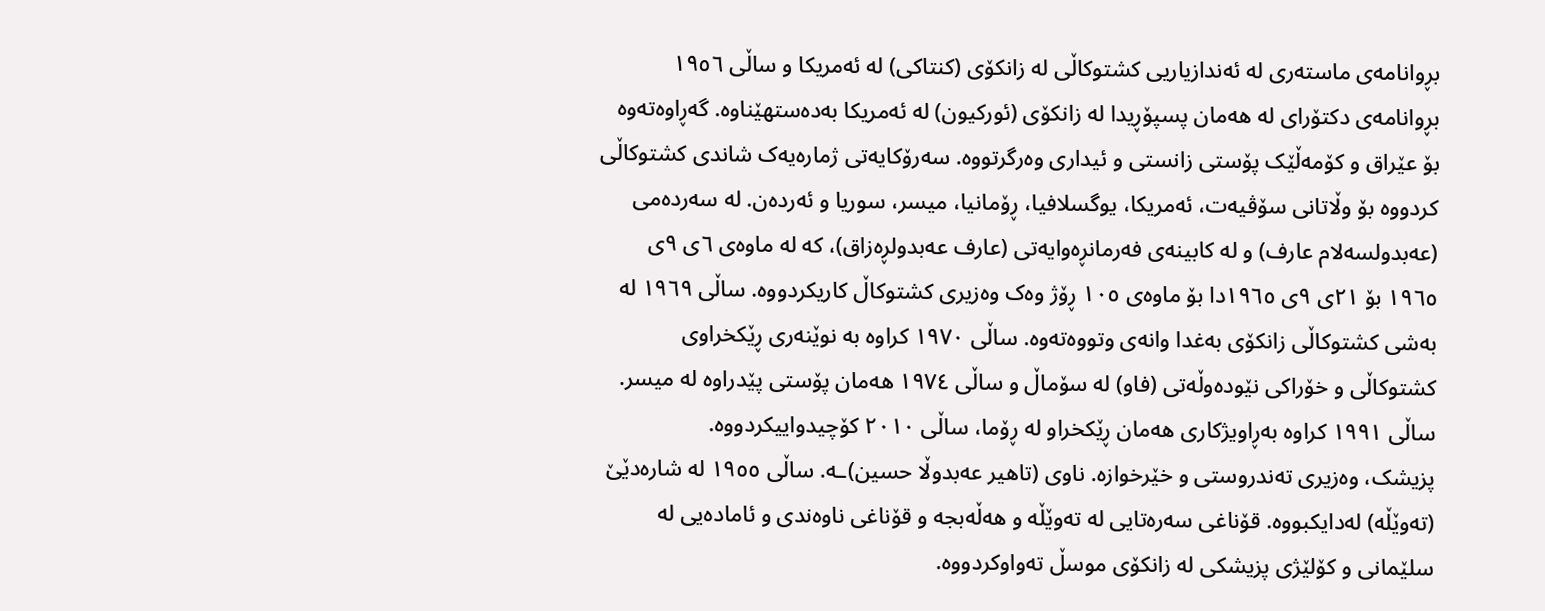بڕوانامەى ماستەرى لە ئەندازياريى کشتوکاڵى لە زانکۆى (کنتاکى) لە ئەمريکا و ساڵى ١٩٥٦ بڕوانامەى دکتۆراى لە هەمان پسپۆڕيدا لە زانکۆى (ئورکيون) لە ئەمريکا بەدەستهێناوە. گەڕاوەتەوە بۆ عێراق و کۆمەڵێک پۆستى زانستى و ئيدارى وەرگرتووە. سەرۆکايەتى ژمارەيەک شاندى کشتوکاڵى کردووە بۆ وڵاتانى سۆڤيەت، ئەمريکا، يوگسلافيا، ڕۆمانيا، ميسر، سوريا و ئەردەن. لە سەردەمی (عەبدولسەلام عارف) و لە کابینەی فەرمانڕەوایەتی (عارف عەبدولڕەزاق)، کە لە ماوەی ٦ی ٩ی ١٩٦٥ بۆ ٢١ی ٩ی ١٩٦٥دا بۆ ماوەی ١٠٥ ڕۆژ وەک وەزیری کشتوکاڵ کاریکردووە. ساڵى ١٩٦٩ لە بەشى کشتوکاڵى زانکۆى بەغدا وانەى وتووەتەوە. ساڵى ١٩٧٠ کراوە بە نوێنەرى ڕێکخراوى کشتوکاڵى و خۆراکى نێودەوڵەتى (فاو) لە سۆماڵ و ساڵى ١٩٧٤ هەمان پۆستى پێدراوە لە ميسر. ساڵى ١٩٩١ کراوە بەڕاويژکارى هەمان ڕێکخراو لە ڕۆما، ساڵى ٢٠١٠ کۆچیدواییکردووە.
پزیشک، وەزیری تەندروستی و خێرخوازە. ناوی (تاهیر عەبدوڵا حسین)ـە. ساڵی ١٩٥٥ لە شارەدێێ (تەوێڵە) لەدایکبووە. قۆناغی سەرەتایی لە تەوێڵە و هەڵەبجە و قۆناغی ناوەندی و ئامادەیی لە سلێمانی و کۆلێژی پزیشکی لە زانکۆی موسڵ تەواوکردووە.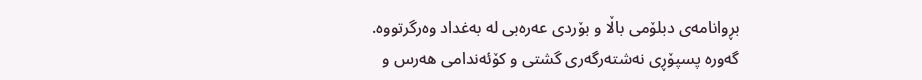بڕوانامەی دبلۆمی باڵا و بۆردی عەرەبی لە بەغداد وەرگرتووە. گەورە پسپۆڕی نەشتەرگەری گشتی و کۆئەندامی هەرس و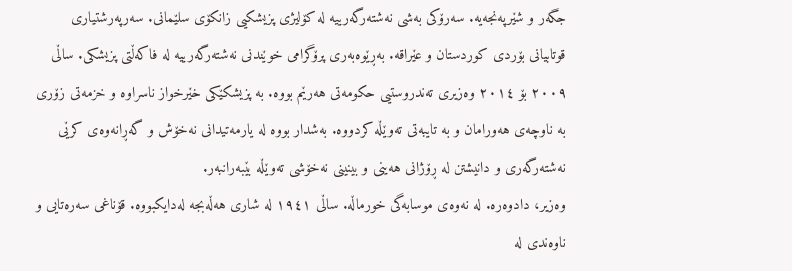جگەر و شێرپەنجەیە. سەرۆکی بەشی نەشتەرگەرییە لە کۆلیژی پزیشکیی زانکۆی سلێمانی. سەرپەرشتیاری قوتابیانی بۆردی کوردستان و عێراقه. بەڕێوەبەری پرۆگرامی خوێندنی نەشتەرگەرییە لە فاکەڵتی پزیشکی. ساڵی ٢٠٠٩ بۆ ٢٠١٤ وەزیری تەندروستیی حکومەتی هەرێم بووە. بە پزیشکێکی خێرخواز ناسراوە و خزمەتی زۆری بە ناوچەی هەورامان و بە تایبەتی تەوێڵە کردووە. بەشدار بووە لە یارمەتیدانی نەخۆش و گەڕانەوەی کرێی نەشتەرگەری و دانیشتن لە ڕۆژانی هەینی و بینینی نەخۆشی تەوێڵە بێبەرانبەر.
وەزیر، دادوەرە. لە نەوەی موسابەگی خورماڵە. ساڵی ١٩٤١ لە شاری هەڵەبجە لەدایکبووه. قۆناغی سەرەتایی و ناوەندی له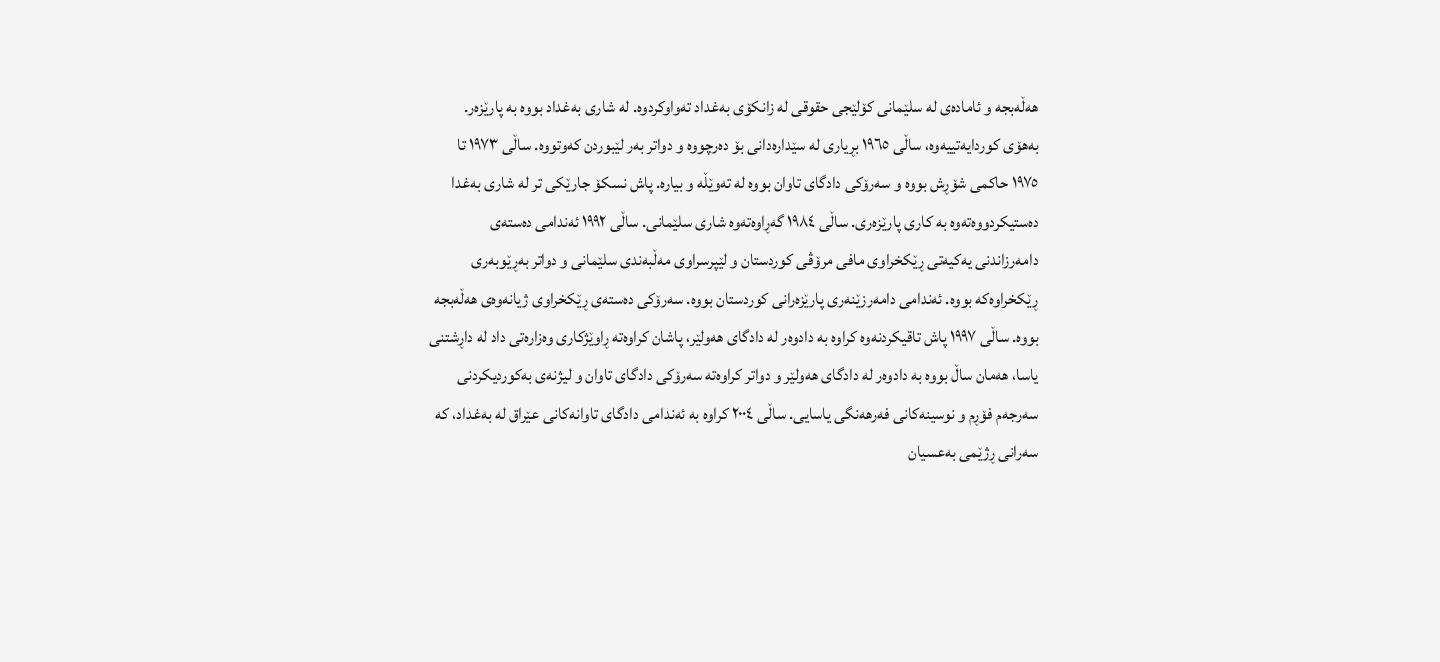هەڵەبجە و ئامادەی لە سلێمانی کۆلێجی حقوقی لە زانکۆی بەغداد تەواوکردوه. لە شاری بەغداد بووه بە پارێزەر. بەهۆی کوردایەتییەوە، ساڵی ١٩٦٥ بڕیاری لە سێدارەدانی بۆ دەرچووە و دواتر بەر لێبوردن کەوتووە. ساڵی ١٩٧٣ تا ١٩٧٥ حاکمی شۆڕش بووە و سەرۆکی دادگای تاوان بووە له تەوێڵە و بیاره. پاش نسکۆ جارێکی تر له شاری بەغدا دەستیکردووەتەوە بە کاری پارێزەری. ساڵی ١٩٨٤ گەڕاوەتەوە شاری سلێمانی. ساڵی ١٩٩٢ ئەندامی دەستەی دامەرزاندنی یەکیەتی ڕێکخراوی مافی مرۆڤی کوردستان و لێپرسراوی مەڵبەندی سلێمانی و دواتر بەڕێوبەری ڕێکخراوەکە بووە. ئەندامی دامەرزێنەری پارێزەرانی کوردستان بووە. سەرۆکی دەستەی ڕێکخراوی ژیانەوەی هەڵەبجە بووە. ساڵی ١٩٩٧ پاش تاقیکردنەوە کراوه بە دادوەر له دادگای هەولێر، پاشان کراوەتە ڕاوێژکاری وەزارەتی داد له داڕشتنی یاسا، هەمان ساڵ بووە بە دادوەر لە دادگای هەولێر و دواتر کراوەتە سەرۆکی دادگای تاوان و لیژنەی بەکوردیکردنی سەرجەم فۆڕم و نوسینەکانی فەرهەنگی یاسایی. ساڵی ٢٠٠٤ کراوە بە ئەندامی دادگای تاوانەکانی عێراق له بەغداد، کە سەرانی ڕژێمی بەعسیان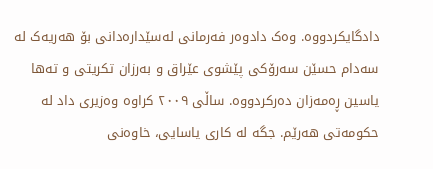دادگایکردووە. وەک دادوەر فەرمانی لەسێدارەدانی بۆ هەریەک لە سەدام حسێن سەرۆکی پێشوی عێراق و بەرزان تکریتی و تەها یاسین ڕەمەزان دەرکردووە. ساڵی ٢٠٠٩ کراوە وەزیری داد لە حکومەتی هەرێم. جگە لە کاری یاسایی، خاوەنی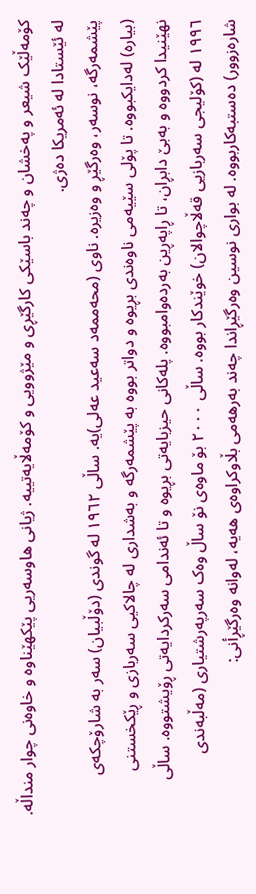کۆمەڵێک شیعر و پەخشان و چەند باسێکی کارگێڕی و مێژوویی و کۆمەڵایەتییە. ژیانی هاوسەریی پێکهێناوە و خاوەنی چوار منداڵە. لە ئێستادا لە ئەمریکا دەژی.
پێشمەرگە، نوسەر، وەرگێڕ و وەزیرە. ناوی (محەممەد سەعید عەلی)یە. ساڵی ١٩٦٢ لە گوندی (دۆڵبیان) سەر بە شارۆچکەی (بیارە) لەدایکبووە. تا پۆلی سێیەمی ناوەندی بڕیوە و دواتر بووە بە پێشمەرگە و بەشداری لە چالاکیی سەربازی و ڕێکخستنی نهێنیدا کردووه و بەبێ دابڕان، تا ڕاپەڕین بەردەوامبووە. پلەکانی حیزبایەتی بڕیوە و تا ئەندامی سەرکردایەتی ڕۆیشتووە. ساڵی ١٩٩٦ لە (کۆلیجی سەربازیی قەڵاچوالان) خوێندکار بووە. ساڵی ٢٠٠٠ بۆ ماوەی نۆ ساڵ وەک سەرپەرشتیاری (مەڵبەندی شارەزوور) دەستبەکاربووە. لە بواری نوسین وەرگێڕاندا چەند بەرهەمی بڵاوکراوەی هەیە، لەوانە وەرگێڕأنی: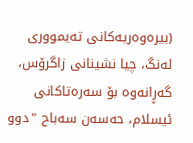(بیرەوەریەکانی تەیمووری لەنگ، چیا نشینانی زاگرۆس، گەڕانەوە بۆ سەرەتاکانى ئيسلام، حەسەن سەباح "دوو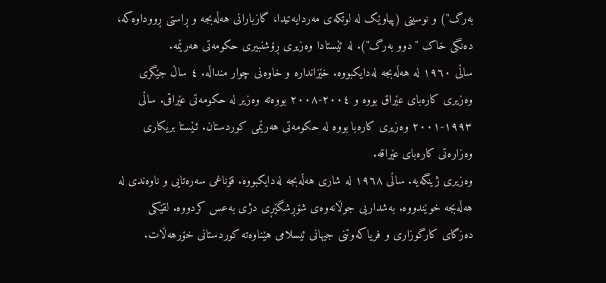بەرگ") و نوسینی (پياوێک لە لوتکەى مەردايەتيدا، گازبارانى هەڵەبجە و ڕاستى ڕووداوەکه، دەنگى خاک "دوو بەرگ"). لە ئێستادا وەزیری ڕۆشنبیری حکومەتی هەرێمە.
ساڵی ١٩٦٠ لە هەڵەبجە لەدایکبووە. خێزاندارە و خاوەنی چوار منداڵە. ٤ ساڵ جێگری وەزیری کارەبای عێراق بووە و ٢٠٠٤-٢٠٠٨ بووەتە وەزیر لە حکومەتی عێراقی. ساڵی ١٩٩٣-٢٠٠١ وەزیری کارەبا بووە لە حکومەتی هەرێمی کوردستان. ئـێستا بریکاری وەزارەتی کارەبای عێراقە.
وەزیری ژینگەیە. ساڵی ١٩٦٨ لە شاری هەڵەبجە لەدایکبووە. قۆناغی سەرەتایی و ناوەندی لە هەڵەبجە خوێندووە. بەشداریی جوڵانەوەی شۆڕشگێڕی دژی بەعس کردووە. لقێکی دەزگای کارگوزاری و فریاکەوتنی جیهانی ئیسلامی هێناوەتە کوردستانی خۆرهەڵات.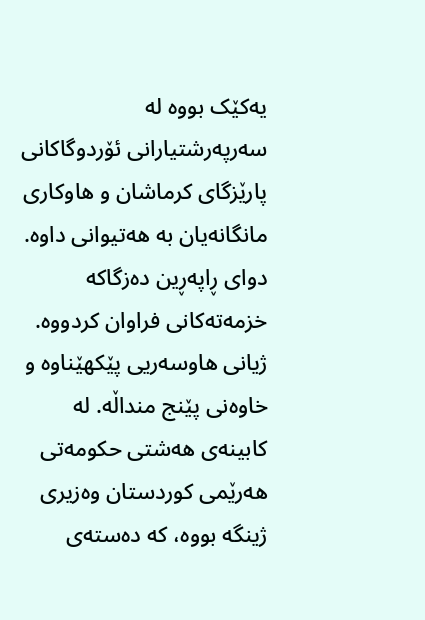یەکێک بووە لە سەرپەرشتیارانی ئۆردوگاکانی پارێزگای کرماشان و هاوکاری مانگانەیان بە هەتیوانی داوە. دوای ڕاپەڕین دەزگاکە خزمەتەکانی فراوان کردووە. ژیانی هاوسەریی پێکهێناوە و خاوەنی پێنج منداڵە. لە کابینەی هەشتی حکومەتی هەرێمی کوردستان وەزیری ژینگە بووە، کە دەستەی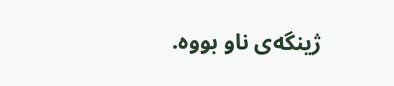ژینگەی ناو بووە.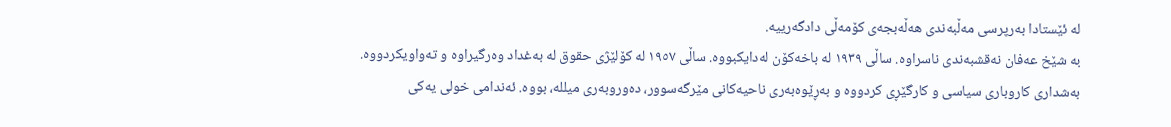لە ئێستادا بەرپرسی مەڵبەندی هەڵەبجەی کۆمەڵی دادگەرییە.
بە شێخ عەفان نەقشبەندی ناسراوە. ساڵی ١٩٣٩ لە باخەکۆن لەدایکبووە. ساڵی ١٩٥٧ لە کۆلێژی حقوق لە بەغداد وەرگیراوە و تەواویکردووە. بەشداری کاروباری سیاسی و کارگێڕی کردووە و بەڕێوەبەری ناحیەکانی مێرگەسوور، دەوروبەری میللە، بووە. ئەندامی خولی یەکی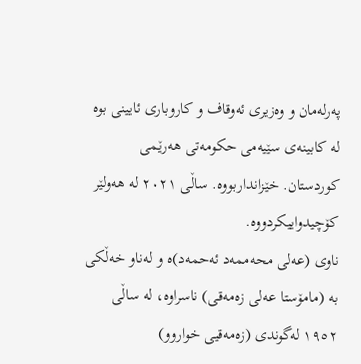پەرلەمان و وەزیری ئەوقاف و کاروباری ئایینی بوە لە کابینەی سێیەمی حکومەتی هەرێمی کوردستان. خێزانداربووە. ساڵی ٢٠٢١ لە هەولێر کۆچیدواییکردووە.
ناوی (عەلی محەممەد ئەحمەد)ە و لەناو خەڵکى بە (مامۆستا عەلی زەمەقی) ناسراوە، لە ساڵی ١٩٥٢ لەگوندی (زەمەقیی خواروو)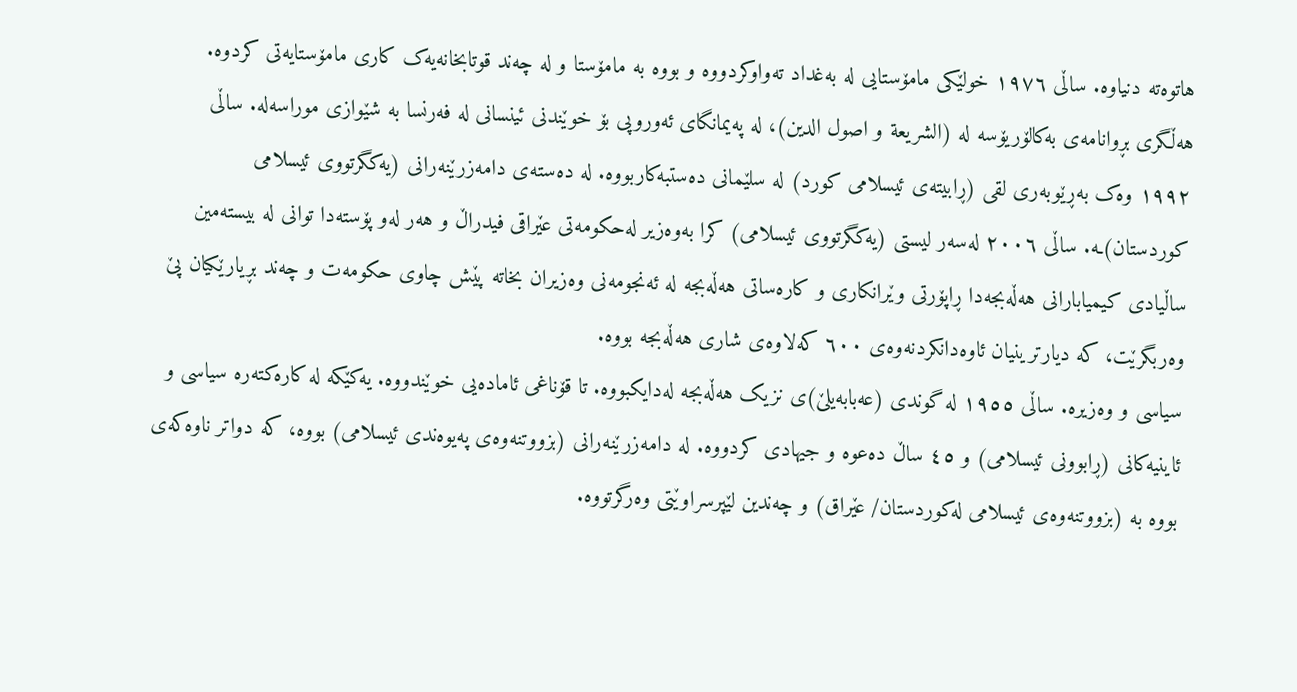هاتوەتە دنیاوە. ساڵی ١٩٧٦ خولێکی مامۆستایی لە بەغداد تەواوکردووە و بووە بە مامۆستا و لە چەند قوتابخانەيەک کاری مامۆستایەتی کردوە. هەڵگری بڕوانامەی بەکالۆریۆسە لە (الشریعة و اصول الدین)، لە پەيمانگاى ئەوروپی بۆ خوێندنی ئینسانی لە فەرنسا بە شێوازی موراسەلە. ساڵی ١٩٩٢ وەک بەڕێوبەری لقی (ڕابیتەی ئیسلامی کورد) لە سلێمانی دەستبەکاربووە. لە دەستەی دامەزرێنەرانی (یەکگرتووی ئیسلامی کوردستان)ـە. ساڵی ٢٠٠٦ لەسەر لیستی (یەکگرتووى ئيسلامى) کرا بەوەزیر لەحکومەتی عێراقی فیدراڵ و هەر لەو پۆستەدا توانی لە بیستەمين ساڵیادی کیمیابارانی هەڵەبجەدا ڕاپۆرتی وێرانکاری و کارەساتی هەڵەبجە لە ئەنجومەنی وەزیران بخاتە پێش چاوی حکومەت و چەند بڕیارێکیان پێ وەربگرێت، کە دیارترینیان ئاوەدانکردنەوەی ٦٠٠ کەلاوەی شاری هەڵەبجە بووە.
سیاسی و وەزیرە. ساڵى ١٩٥٥ له گوندى (عەبابەيلێ)ی نزیک هەڵەبجە لەدایکبووە. تا قۆناغی ئامادەیی خوێندووە. يەکێکە لە کارەکتەرە سياسى و ئاينيەکانى (ڕابوونى ئيسلامى) و ٤٥ ساڵ دەعوە و جيهادى کردووە. لە دامەزرێنەرانى (بزووتنەوەى پەيوەندى ئيسلامى) بووه، کە دواتر ناوەکەی بووە بە (بزووتنەوەى ئيسلامى لەکوردستان/ عێراق) و چەندين لێپرسراوێتی وەرگرتووە.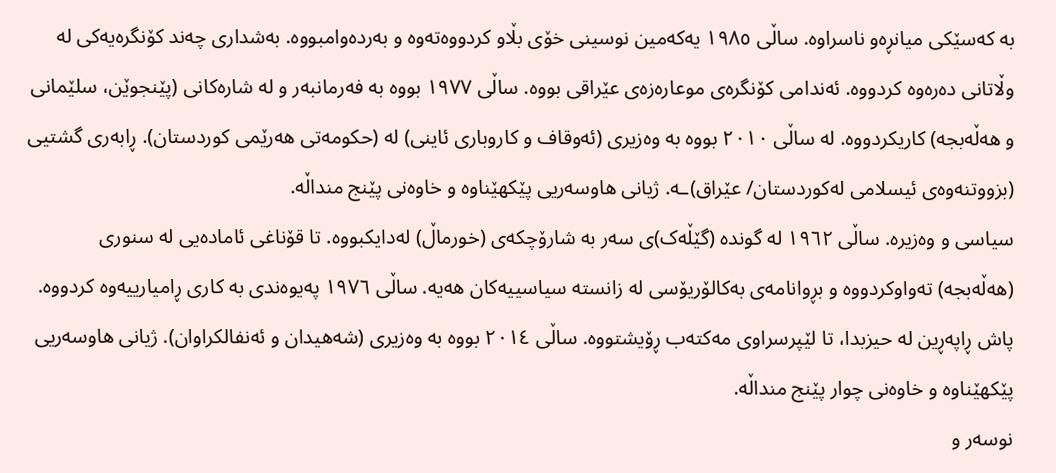به کەسێکی میانڕەو ناسراوە. ساڵى ١٩٨٥ یەکەمین نوسینی خۆی بڵاو کردووەتەوە و بەردەوامبووە. بەشداری چەند کۆنگرەیەکی لە وڵاتانى دەرەوە کردووە. ئەندامى کۆنگرەى موعارەزەی عێراقى بووه. ساڵى ١٩٧٧ بووە بە فەرمانبەر و لە شارەکانى (پێنجوێن، سلێمانى و هەڵەبجە) کاریکردووە. لە ساڵى ٢٠١٠ بووە بە وەزيرى (ئەوقاف و کاروبارى ئاينى) لە (حکومەتى هەرێمى کوردستان). ڕابەرى گشتیى (بزووتنەوەى ئيسلامى لەکوردستان/ عێراق)ـە. ژیانی هاوسەریی پێکهێناوە و خاوەنى پێنج منداڵه.
سیاسی و وەزیرە. ساڵى ١٩٦٢ لە گوندە (گێڵەک)ى سەر بە شارۆچکەی (خورماڵ) لەدایکبووە. تا قۆناغی ئامادەيى لە سنوری (هەڵەبجە) تەواوکردووە و بڕوانامەى بەکالۆريۆسى لە زانستە سياسيیەکان هەیە. ساڵى ١٩٧٦ پەيوەندى بە کاری ڕامیارییەوە کردووە. پاش ڕاپەڕین لە حیزبدا، تا لێپرسراوی مەکتەب ڕۆیشتووە. ساڵى ٢٠١٤ بووە بە وەزيرى (شەهيدان و ئەنفالکراوان). ژیانی هاوسەریی پێکهێناوە و خاوەنی چوار پێنج منداڵە.
نوسەر و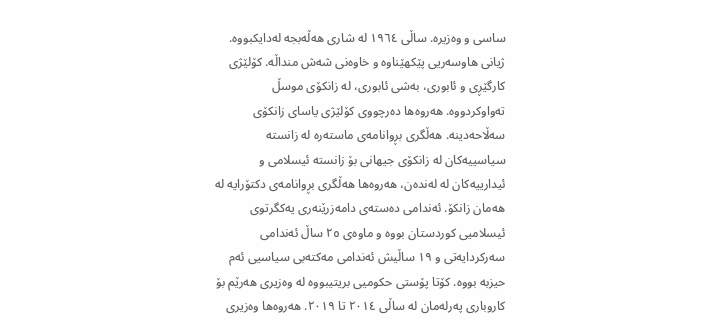ساسی و وەزیرە. ساڵی ١٩٦٤ لە شاری هەڵەبجە لەدایکبووە. ژیانی هاوسەریی پێکهێناوە و خاوەنی شەش منداڵە. کۆلێژی کارگێڕی و ئابوری، بەشى ئابوری، لە زانکۆی موسڵ تەواوکردووە. هەروەها دەرچووی کۆلێژى یاسای زانکۆی سەڵاحەدینە. هەڵگری بڕوانامەى ماستەرە لە زانستە سیاسییەکان لە زانکۆی جیهانی بۆ زانستە ئیسلامی و ئیدارییەکان لە لەندەن، هەروەها هەڵگری بڕوانامەى دکتۆرایە لە هەمان زانکۆ. ئەندامی دەستەى دامەزرێنەری یەکگرتوی ئیسلامیی کوردستان بووە و ماوەی ٢٥ ساڵ ئەندامی سەرکردایەتی و ١٩ ساڵیش ئەندامی مەکتەبی سیاسیی ئەم حیزبە بووە. کۆتا پۆستی حکومیی بریتیبووە لە وەزیری هەرێم بۆ کاروباری پەرلەمان لە ساڵی ٢٠١٤ تا ٢٠١٩. هەروەها وەزیری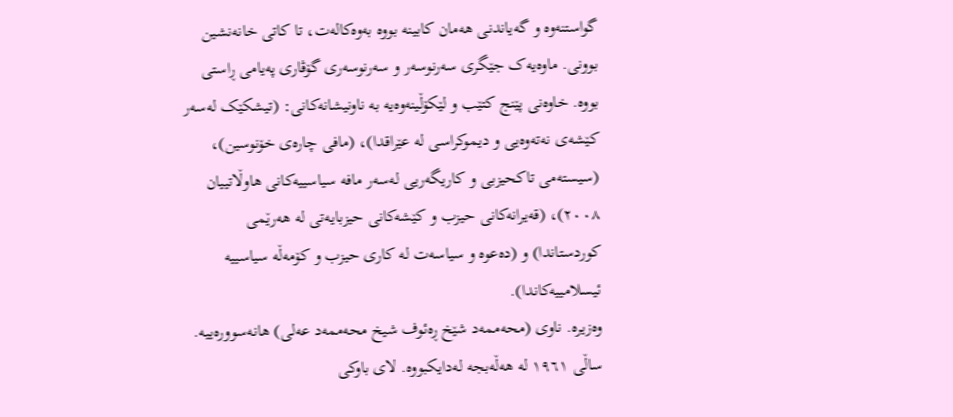گواستنەوە و گەیاندنی هەمان کابینە بووە بەوەکالەت، تا کاتی خانەنشین بوونی. ماوەیەک جێگری سەرنوسەر و سەرنوسەری گۆڤاری پەیامی ڕاستی بووە. خاوەنی پێنج کتێب و لێکۆڵینەوەیە بە ناونیشانەکانی: (تیشکێک لەسەر کێشەى نەتەوەیی و دیموکراسی لە عێراقدا)، (مافی چارەی خۆنوسین)، (سیستەمی تاکحیزبی و کاریگەریی لەسەر مافە سیاسییەکانی هاوڵاتییان ٢٠٠٨)، (قەیرانەکانی حیزب و کێشەکانی حیزبایەتی لە هەرێمی کوردستاندا) و (دەعوە و سیاسەت لە کاری حیزب و کۆمەڵە سیاسییە ئیسلامییەکاندا).
وەزیرە. ناوی (محەممەد شێخ ڕەئوف شیخ محەممەد عەلی) هانەسوورەییە. ساڵی ١٩٦١ لە هەڵەبجە لەدایکبووە. لای باوکی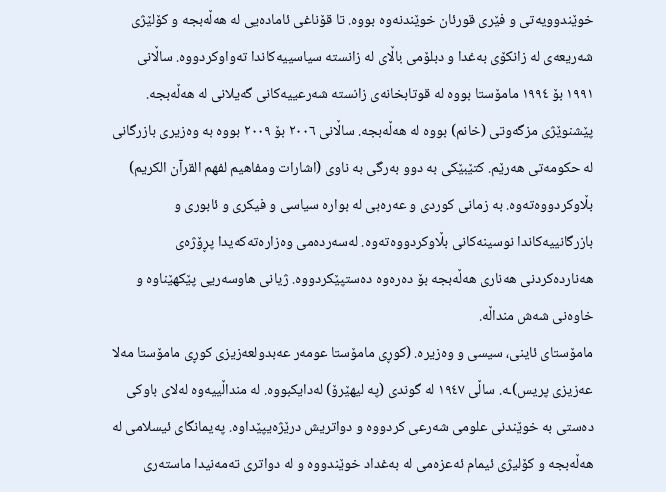خوێندوویەتی و فێری قورئان خوێندنەوە بووە. تا قۆناغی ئامادەیی لە ھەڵەبجە و کۆلێژی شەریعەی لە زانکۆی بەغدا و دبلۆمی باڵای لە زانستە سیاسییەکاندا تەواوکردووە. ساڵانی ١٩٩١ بۆ ١٩٩٤ مامۆستا بووە لە قوتابخانەی زانستە شەرعییەکانی گەیلانی لە ھەڵەبجە. پێشنوێژی مزگەوتی (خانم) بووە لە ھەڵەبجە. ساڵانی ٢٠٠٦ بۆ ٢٠٠٩ بووە بە وەزیری بازرگانی لە حکومەتی ھەرێم. کتێبێکی بە دوو بەرگی بە ناوی (اشارات ومفاهيم لفهم القرآن الکريم) بڵاوکردووەتەوە. بە زمانی کوردی و عەرەبی لە بوارە سیاسی و فیکری و ئابوری و بازرگانییەکاندا نوسینەکانی بڵاوکردووەتەوە. لەسەردەمی وەزارەتەکەیدا پڕۆژەی هەناردەکردنی هەناری هەڵەبجە بۆ دەرەوە دەستپێکردووە. ژیانی هاوسەریی پێکهێناوە و خاوەنی شەش منداڵە.
مامۆستای ئاینی، سیسی و وەزیرە. (کوڕی مامۆستا عومەر عەبدولعەزیزی کوڕی مامۆستا مەلا عەزیزی پریس)ـە. ساڵی ١٩٤٧ له گوندی (په لیهێرۆ) لەدایکبووە. لە منداڵییەوە لەلای باوکی دەستی به خوێندنی علومی شەرعی کردووە و دواتریش درێژەیپێداوە. پەیمانگای ئیسلامی لە هەڵەبجە و کۆلیژی ئیمام ئەعزەمی لە بەغداد خوێندووە و لە دواتری تەمەنیدا ماستەری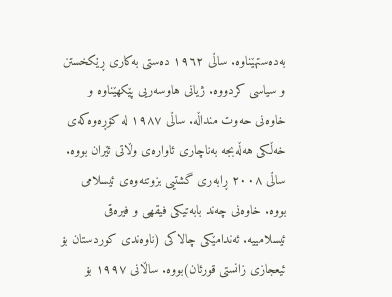بەدەستهێناوە. ساڵی ١٩٦٢ دەستی بەکاری ڕێکخستن و سیاسی کردووە. ژیانی هاوسەریی پێکهێناوە و خاوەنی حەوت منداڵە. ساڵی ١٩٨٧ له کۆڕەوەکەی خەڵکی هەڵەبجە بەناچاری ئاوارەی وڵاتی ئێران بووە. ساڵی ٢٠٠٨ ڕابەری گشتیی بزوتنەوەی ئیسلامی بووە. خاوەنی چەند بابەتیکی فیقهی و فیرەقی ئیسلامییه. ئەندامێکی چالاکی (ناوەندی کوردستان بۆ ئیعجازی زانستی قورئان)بووە. ساڵانی ١٩٩٧ بۆ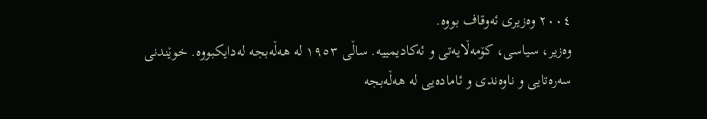٢٠٠٤ وەزیری ئەوقاف بووە.
وەزیر، سياسى، کۆمەڵايەتى و ئەکاديمییە. ساڵى ١٩٥٣ لە هەڵەبجە لەدايکبووە. خوێندنى سەرەتايى و ناوەندى و ئامادەيى لە هەڵەبجە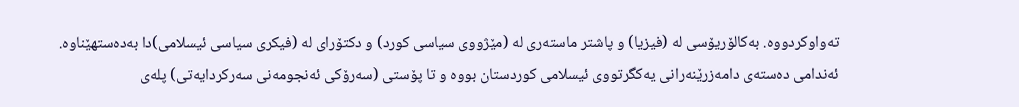تەواوکردووە. بەکالۆريۆسى لە (فيزيا) و پاشتر ماستەرى لە (مێژووى سياسى کورد) و دکتۆرای لە (فيکرى سياسى ئيسلامى)دا بەدەستهێناوە. ئەندامی دەستەی دامەزرێنەرانی یەکگرتووی ئیسلامی کوردستان بووە و تا پۆستی (سەرۆکی ئەنجومەنی سەرکردایەتی) پلەی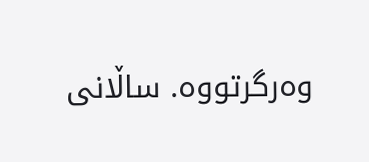وەرگرتووە. ساڵانی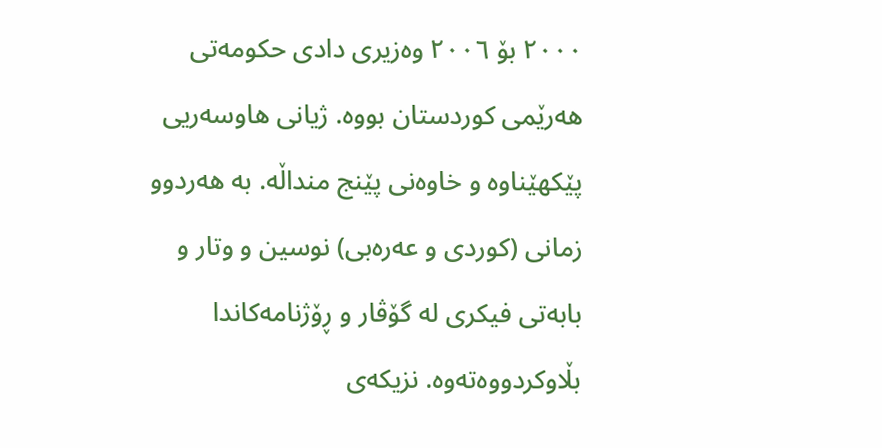٢٠٠٠ بۆ ٢٠٠٦ وەزیری دادی حکومەتی ھەرێمی کوردستان بووە. ژیانی هاوسەریی پێکهێناوە و خاوەنی پێنج منداڵە. بە ھەردوو زمانی (کوردی و عەرەبی) نوسين و وتار و بابەتى فيکرى لە گۆڤار و ڕۆژنامەکاندا بڵاوکردووەتەوە. نزیکەی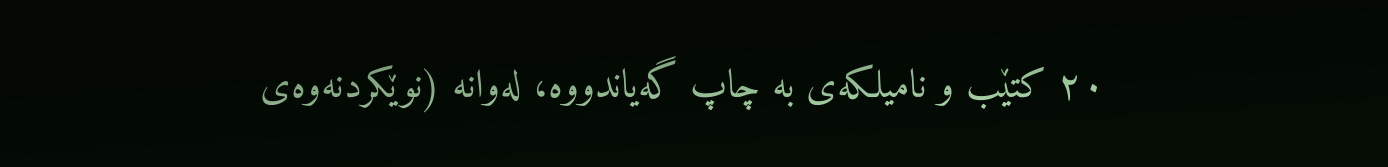٢٠ کتێب و نامیلکەى بە چاپ گەياندووە، لەوانە (نوێکردنەوەی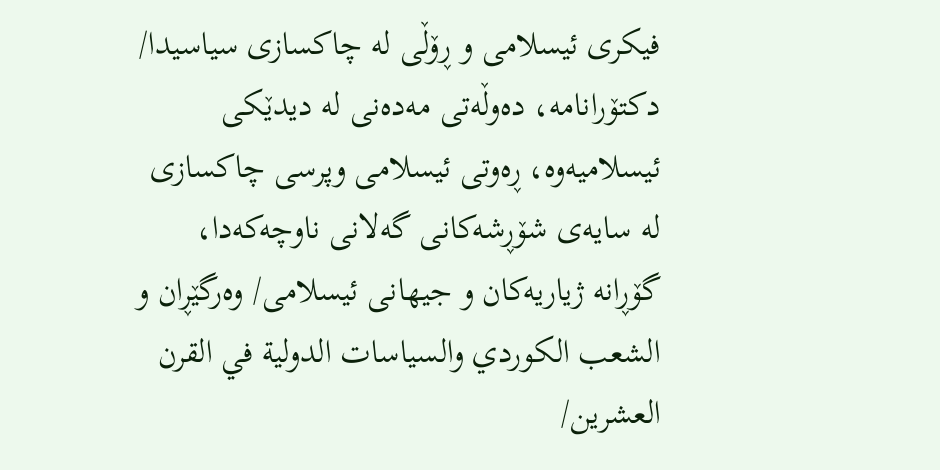فیکری ئیسلامی و ڕۆڵی لە چاکسازی سیاسیدا/ دکتۆرانامە، دەوڵەتی مەدەنی لە دیدێکی ئیسلامیەوە، ڕەوتی ئیسلامی وپرسی چاکسازی لە سایەی شۆڕشەکانی گەلانی ناوچەکەدا، گۆڕانە ژیاریەکان و جیھانی ئیسلامی/ وەرگێڕان و الشعب الکوردي والسياسات الدولية في القرن العشرين/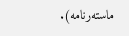ماستەرنامە).